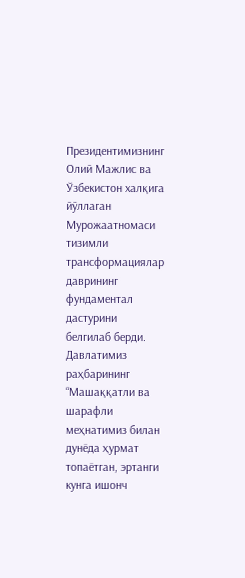Президентимизнинг Олий Мажлис ва Ўзбекистон халқига йўллаган Мурожаатномаси тизимли трансформациялар даврининг фундаментал дастурини белгилаб берди. Давлатимиз раҳбарининг “Машаққатли ва шарафли меҳнатимиз билан дунёда ҳурмат топаётган, эртанги кунга ишонч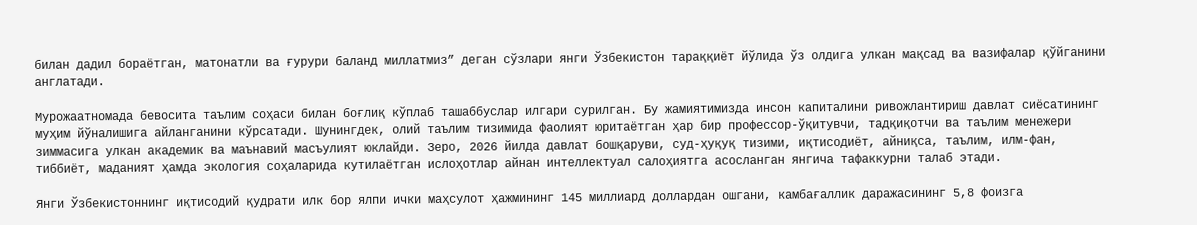билан дадил бораётган, матонатли ва ғурури баланд миллатмиз” деган сўзлари янги Ўзбекистон тараққиёт йўлида ўз олдига улкан мақсад ва вазифалар қўйганини англатади.

Мурожаатномада бевосита таълим соҳаси билан боғлиқ кўплаб ташаббуслар илгари сурилган. Бу жамиятимизда инсон капиталини ривожлантириш давлат сиёсатининг муҳим йўналишига айланганини кўрсатади. Шунингдек, олий таълим тизимида фаолият юритаётган ҳар бир профессор-ўқитувчи, тадқиқотчи ва таълим менежери зиммасига улкан академик ва маънавий масъулият юклайди. Зеро, 2026 йилда давлат бошқаруви, суд-ҳуқуқ тизими, иқтисодиёт, айниқса, таълим, илм-фан, тиббиёт, маданият ҳамда экология соҳаларида кутилаётган ислоҳотлар айнан интеллектуал салоҳиятга асосланган янгича тафаккурни талаб этади.

Янги Ўзбекистоннинг иқтисодий қудрати илк бор ялпи ички маҳсулот ҳажмининг 145 миллиард доллардан ошгани, камбағаллик даражасининг 5,8 фоизга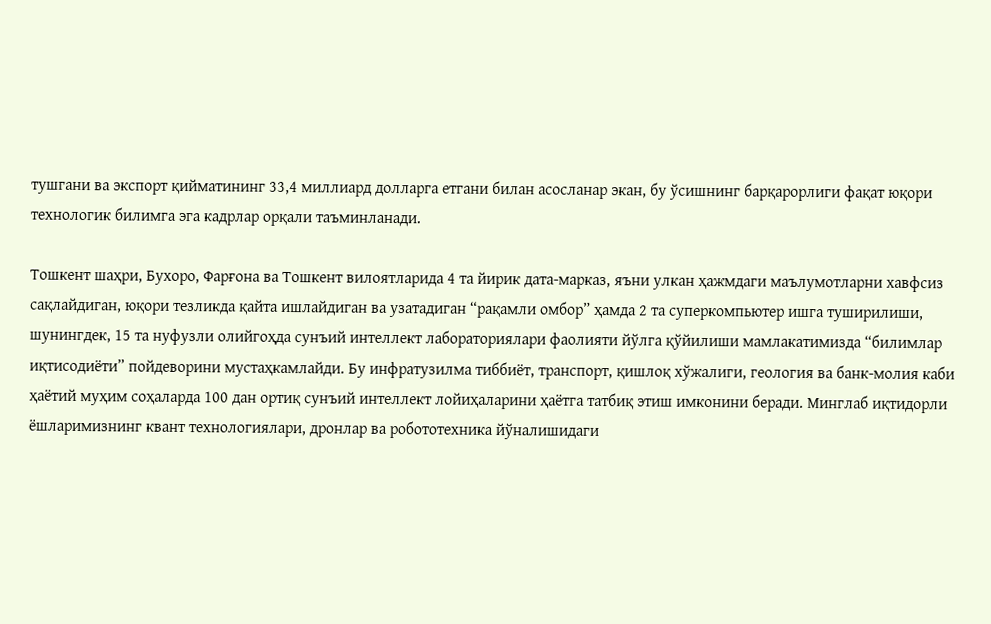тушгани ва экспорт қийматининг 33,4 миллиард долларга етгани билан асосланар экан, бу ўсишнинг барқарорлиги фақат юқори технологик билимга эга кадрлар орқали таъминланади.

Тошкент шаҳри, Бухоро, Фарғона ва Тошкент вилоятларида 4 та йирик дата-марказ, яъни улкан ҳажмдаги маълумотларни хавфсиз сақлайдиган, юқори тезликда қайта ишлайдиган ва узатадиган “рақамли омбор” ҳамда 2 та суперкомпьютер ишга туширилиши, шунингдек, 15 та нуфузли олийгоҳда сунъий интеллект лабораториялари фаолияти йўлга қўйилиши мамлакатимизда “билимлар иқтисодиёти” пойдеворини мустаҳкамлайди. Бу инфратузилма тиббиёт, транспорт, қишлоқ хўжалиги, геология ва банк-молия каби ҳаётий муҳим соҳаларда 100 дан ортиқ сунъий интеллект лойиҳаларини ҳаётга татбиқ этиш имконини беради. Минглаб иқтидорли ёшларимизнинг квант технологиялари, дронлар ва робототехника йўналишидаги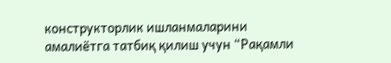конструкторлик ишланмаларини амалиётга татбиқ қилиш учун “Рақамли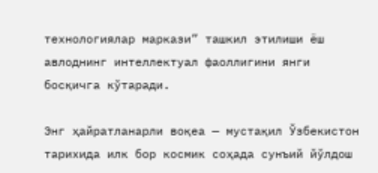технологиялар маркази” ташкил этилиши ёш авлоднинг интеллектуал фаоллигини янги босқичга кўтаради.

Энг ҳайратланарли воқеа — мустақил Ўзбекистон тарихида илк бор космик соҳада сунъий йўлдош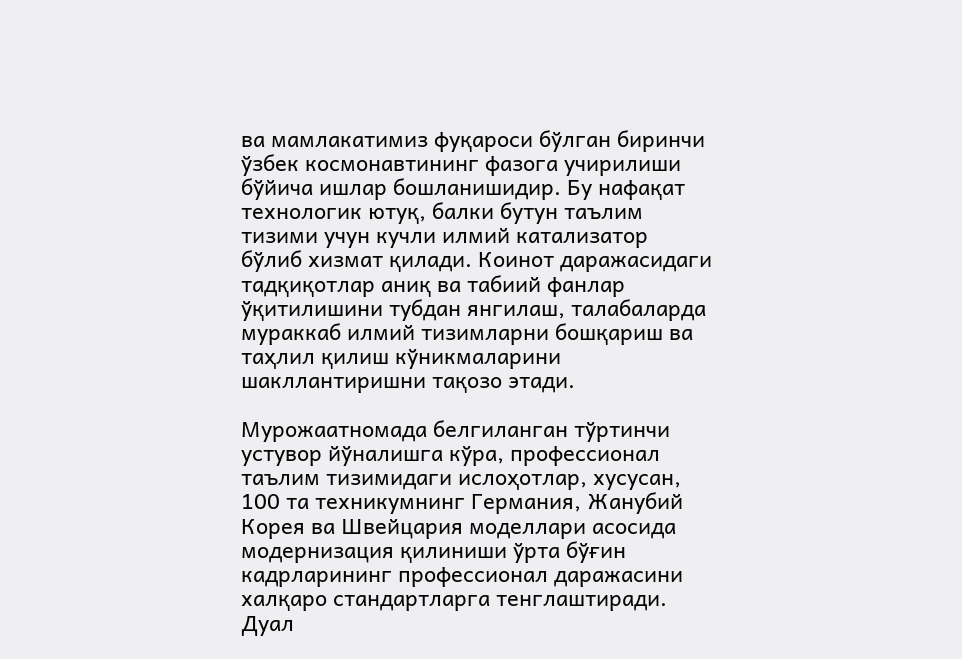ва мамлакатимиз фуқароси бўлган биринчи ўзбек космонавтининг фазога учирилиши бўйича ишлар бошланишидир. Бу нафақат технологик ютуқ, балки бутун таълим тизими учун кучли илмий катализатор бўлиб хизмат қилади. Коинот даражасидаги тадқиқотлар аниқ ва табиий фанлар ўқитилишини тубдан янгилаш, талабаларда мураккаб илмий тизимларни бошқариш ва таҳлил қилиш кўникмаларини шакллантиришни тақозо этади.

Мурожаатномада белгиланган тўртинчи устувор йўналишга кўра, профессионал таълим тизимидаги ислоҳотлар, хусусан, 100 та техникумнинг Германия, Жанубий Корея ва Швейцария моделлари асосида модернизация қилиниши ўрта бўғин кадрларининг профессионал даражасини халқаро стандартларга тенглаштиради. Дуал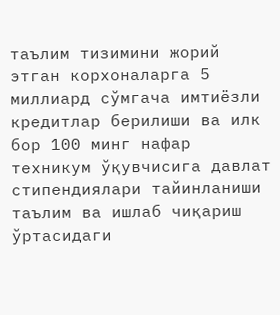таълим тизимини жорий этган корхоналарга 5 миллиард сўмгача имтиёзли кредитлар берилиши ва илк бор 100 минг нафар техникум ўқувчисига давлат стипендиялари тайинланиши таълим ва ишлаб чиқариш ўртасидаги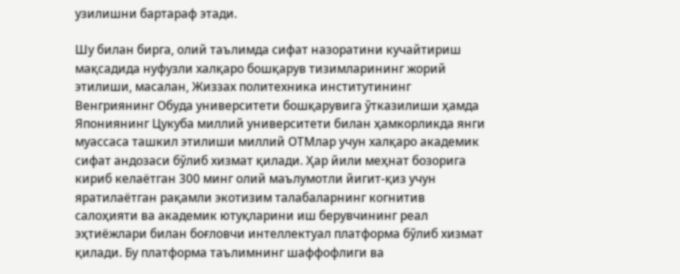узилишни бартараф этади.

Шу билан бирга, олий таълимда сифат назоратини кучайтириш мақсадида нуфузли халқаро бошқарув тизимларининг жорий этилиши, масалан, Жиззах политехника институтининг Венгриянинг Обуда университети бошқарувига ўтказилиши ҳамда Япониянинг Цукуба миллий университети билан ҳамкорликда янги муассаса ташкил этилиши миллий ОТМлар учун халқаро академик сифат андозаси бўлиб хизмат қилади. Ҳар йили меҳнат бозорига кириб келаётган 300 минг олий маълумотли йигит-қиз учун яратилаётган рақамли экотизим талабаларнинг когнитив салоҳияти ва академик ютуқларини иш берувчининг реал эҳтиёжлари билан боғловчи интеллектуал платформа бўлиб хизмат қилади. Бу платформа таълимнинг шаффофлиги ва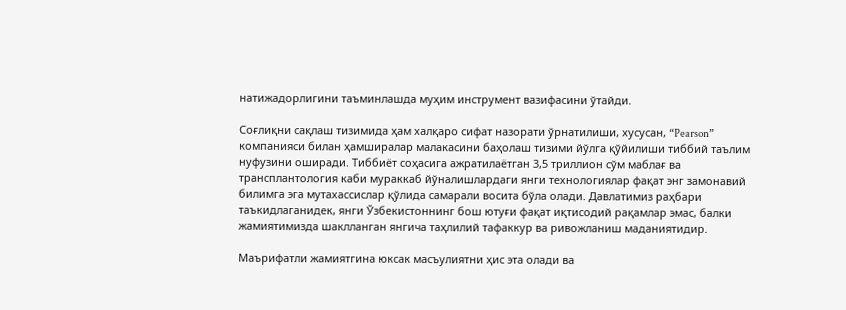натижадорлигини таъминлашда муҳим инструмент вазифасини ўтайди.

Соғлиқни сақлаш тизимида ҳам халқаро сифат назорати ўрнатилиши, хусусан, “Pearson” компанияси билан ҳамширалар малакасини баҳолаш тизими йўлга қўйилиши тиббий таълим нуфузини оширади. Тиббиёт соҳасига ажратилаётган 3,5 триллион сўм маблағ ва трансплантология каби мураккаб йўналишлардаги янги технологиялар фақат энг замонавий билимга эга мутахассислар қўлида самарали восита бўла олади. Давлатимиз раҳбари таъкидлаганидек, янги Ўзбекистоннинг бош ютуғи фақат иқтисодий рақамлар эмас, балки жамиятимизда шаклланган янгича таҳлилий тафаккур ва ривожланиш маданиятидир.

Маърифатли жамиятгина юксак масъулиятни ҳис эта олади ва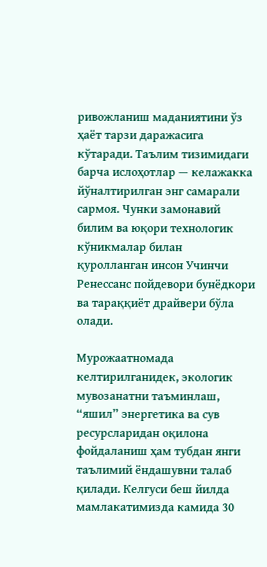ривожланиш маданиятини ўз ҳаёт тарзи даражасига кўтаради. Таълим тизимидаги барча ислоҳотлар — келажакка йўналтирилган энг самарали сармоя. Чунки замонавий билим ва юқори технологик кўникмалар билан қуролланган инсон Учинчи Ренессанс пойдевори бунёдкори ва тараққиёт драйвери бўла олади.

Мурожаатномада келтирилганидек, экологик мувозанатни таъминлаш, “яшил” энергетика ва сув ресурсларидан оқилона фойдаланиш ҳам тубдан янги таълимий ёндашувни талаб қилади. Келгуси беш йилда мамлакатимизда камида 30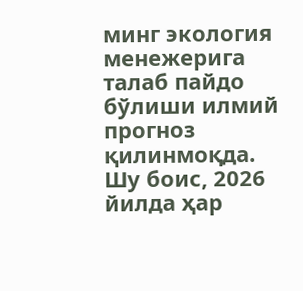минг экология менежерига талаб пайдо бўлиши илмий прогноз қилинмоқда. Шу боис, 2026 йилда ҳар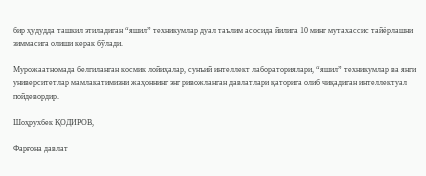бир ҳудудда ташкил этиладиган “яшил” техникумлар дуал таълим асосида йилига 10 минг мутахассис тайёрлашни зиммасига олиши керак бўлади.

Мурожаатномада белгиланган космик лойиҳалар, сунъий интеллект лабораториялари, “яшил” техникумлар ва янги университетлар мамлакатимизни жаҳоннинг энг ривожланган давлатлари қаторига олиб чиқадиган интеллектуал пойдевордир.

Шоҳрухбек ҚОДИРОВ,

Фарғона давлат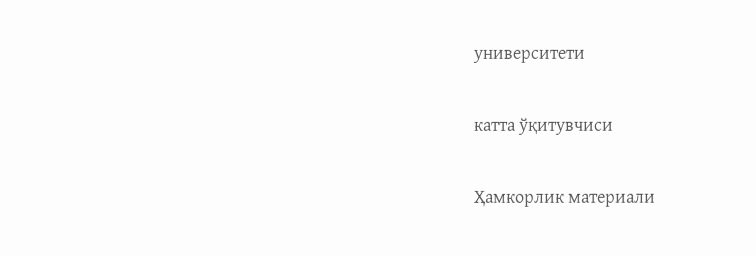университети

катта ўқитувчиси

Ҳамкорлик материали